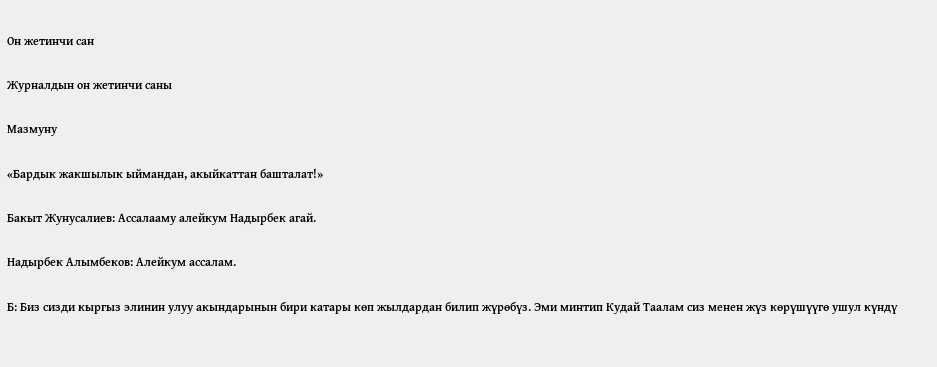Он жетинчи сан

Журналдын он жетинчи саны

Мазмуну

«Бардык жакшылык ыймандан, акыйкаттан башталат!»

Бакыт Жунусалиев: Ассалааму алейкум Надырбек агай.

Надырбек Алымбеков: Алейкум ассалам.

Б: Биз сизди кыргыз элинин улуу акындарынын бири катары көп жылдардан билип жүрөбүз. Эми минтип Кудай Таалам сиз менен жүз көрүшүүгө ушул күндү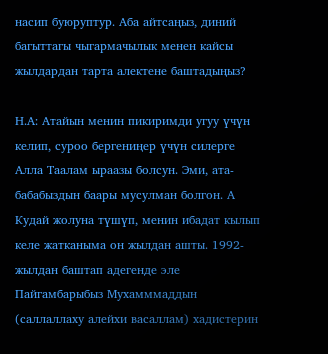насип буюруптур. Аба айтсаңыз, диний багыттагы чыгармачылык менен кайсы жылдардан тарта алектене баштадыңыз?

Н.А: Атайын менин пикиримди угуу үчүн келип, суроо бергениңер үчүн силерге Алла Таалам ыраазы болсун. Эми, ата-бабабыздын баары мусулман болгон. А Кудай жолуна түшүп, менин ибадат кылып келе жатканыма он жылдан ашты. 1992-жылдан баштап адегенде эле Пайгамбарыбыз Мухамммаддын (саллаллаху алейхи васаллам) хадистерин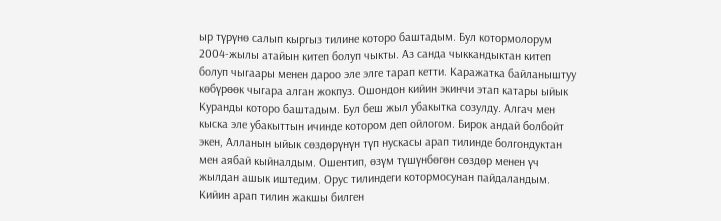ыр түрүнө салып кыргыз тилине которо баштадым. Бул котормолорум 2004-жылы атайын китеп болуп чыкты. Аз санда чыккандыктан китеп болуп чыгаары менен дароо эле элге тарап кетти. Каражатка байланыштуу көбүрөөк чыгара алган жокпуз. Ошондон кийин экинчи этап катары ыйык Куранды которо баштадым. Бул беш жыл убакытка созулду. Алгач мен кыска эле убакыттын ичинде котором деп ойлогом. Бирок андай болбойт экен, Алланын ыйык сөздөрүнүн түп нускасы арап тилинде болгондуктан мен аябай кыйналдым. Ошентип, өзүм түшүнбөгөн сөздөр менен үч жылдан ашык иштедим. Орус тилиндеги котормосунан пайдаландым. Кийин арап тилин жакшы билген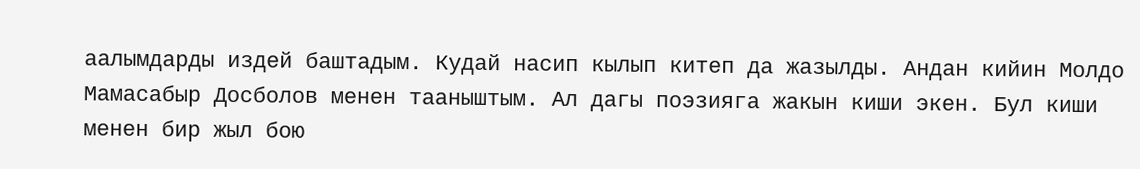аалымдарды издей баштадым. Кудай насип кылып китеп да жазылды. Андан кийин Молдо Мамасабыр Досболов менен тааныштым. Ал дагы поэзияга жакын киши экен. Бул киши менен бир жыл бою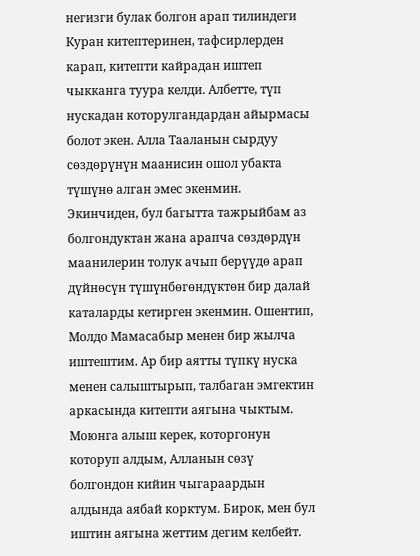негизги булак болгон арап тилиндеги Куран китептеринен, тафсирлерден карап, китепти кайрадан иштеп чыкканга туура келди. Албетте, түп нускадан которулгандардан айырмасы болот экен. Алла Тааланын сырдуу сөздөрүнүн маанисин ошол убакта түшүнө алган эмес экенмин. Экинчиден, бул багытта тажрыйбам аз болгондуктан жана арапча сөздөрдүн маанилерин толук ачып берүүдө арап дүйнөсүн түшүнбөгөндүктөн бир далай каталарды кетирген экенмин. Ошентип, Молдо Мамасабыр менен бир жылча иштештим. Ар бир аятты түпкү нуска менен салыштырып, талбаган эмгектин аркасында китепти аягына чыктым. Моюнга алыш керек, которгонун которуп алдым, Алланын сөзү болгондон кийин чыгараардын алдында аябай корктум. Бирок, мен бул иштин аягына жеттим дегим келбейт.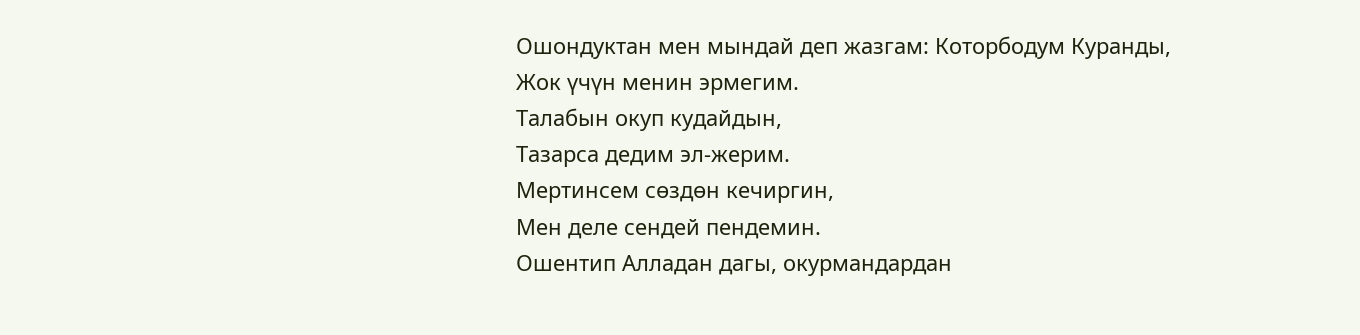Ошондуктан мен мындай деп жазгам: Которбодум Куранды,
Жок үчүн менин эрмегим.
Талабын окуп кудайдын,
Тазарса дедим эл-жерим.
Мертинсем сөздөн кечиргин,
Мен деле сендей пендемин.
Ошентип Алладан дагы, окурмандардан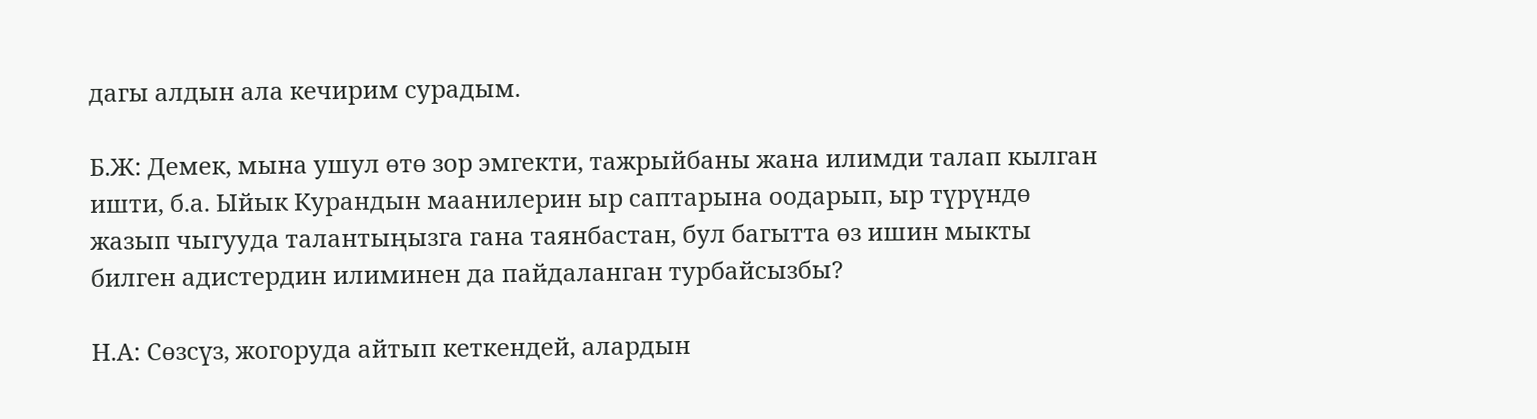дагы алдын ала кечирим сурадым.

Б.Ж: Демек, мына ушул өтө зор эмгекти, тажрыйбаны жана илимди талап кылган ишти, б.а. Ыйык Курандын маанилерин ыр саптарына оодарып, ыр түрүндө жазып чыгууда талантыңызга гана таянбастан, бул багытта өз ишин мыкты билген адистердин илиминен да пайдаланган турбайсызбы?

Н.А: Сөзсүз, жогоруда айтып кеткендей, алардын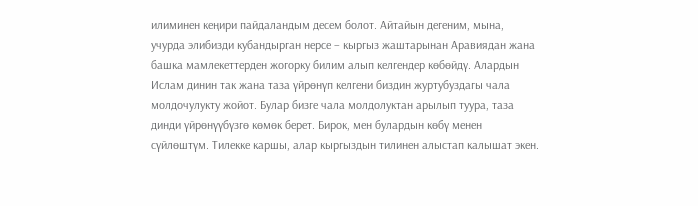илиминен кеңири пайдаландым десем болот. Айтайын дегеним, мына, учурда элибизди кубандырган нерсе – кыргыз жаштарынан Аравиядан жана башка мамлекеттерден жогорку билим алып келгендер көбөйдү. Алардын Ислам динин так жана таза үйрөнүп келгени биздин журтубуздагы чала молдочулукту жойот. Булар бизге чала молдолуктан арылып туура, таза динди үйрөнүүбүзгө көмөк берет. Бирок, мен булардын көбү менен сүйлөштүм. Тилекке каршы, алар кыргыздын тилинен алыстап калышат экен.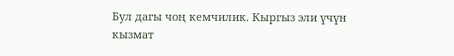Бул дагы чоң кемчилик. Кыргыз эли үчүн кызмат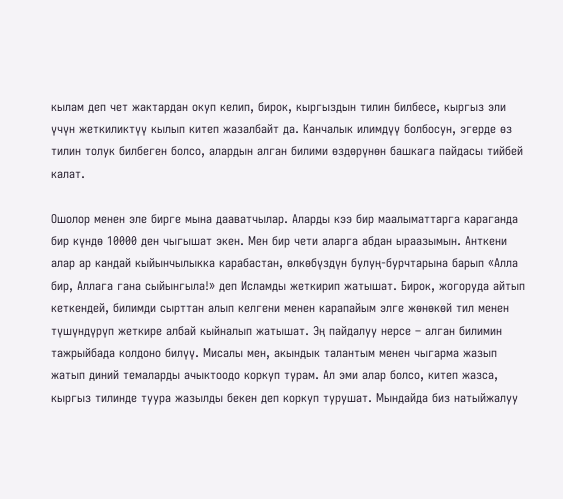кылам деп чет жактардан окуп келип, бирок, кыргыздын тилин билбесе, кыргыз эли үчүн жеткиликтүү кылып китеп жазалбайт да. Канчалык илимдүү болбосун, эгерде өз тилин толук билбеген болсо, алардын алган билими өздөрүнөн башкага пайдасы тийбей калат.

Ошолор менен эле бирге мына дааватчылар. Аларды кээ бир маалыматтарга караганда бир күндө 10000 ден чыгышат экен. Мен бир чети аларга абдан ыраазымын. Анткени алар ар кандай кыйынчылыкка карабастан, өлкөбүздүн булуң-бурчтарына барып «Алла бир, Аллага гана сыйынгыла!» деп Исламды жеткирип жатышат. Бирок, жогоруда айтып кеткендей, билимди сырттан алып келгени менен карапайым элге жөнөкөй тил менен түшүндүрүп жеткире албай кыйналып жатышат. Эң пайдалуу нерсе – алган билимин тажрыйбада колдоно билүү. Мисалы мен, акындык талантым менен чыгарма жазып жатып диний темаларды ачыктоодо коркуп турам. Ал эми алар болсо, китеп жазса, кыргыз тилинде туура жазылды бекен деп коркуп турушат. Мындайда биз натыйжалуу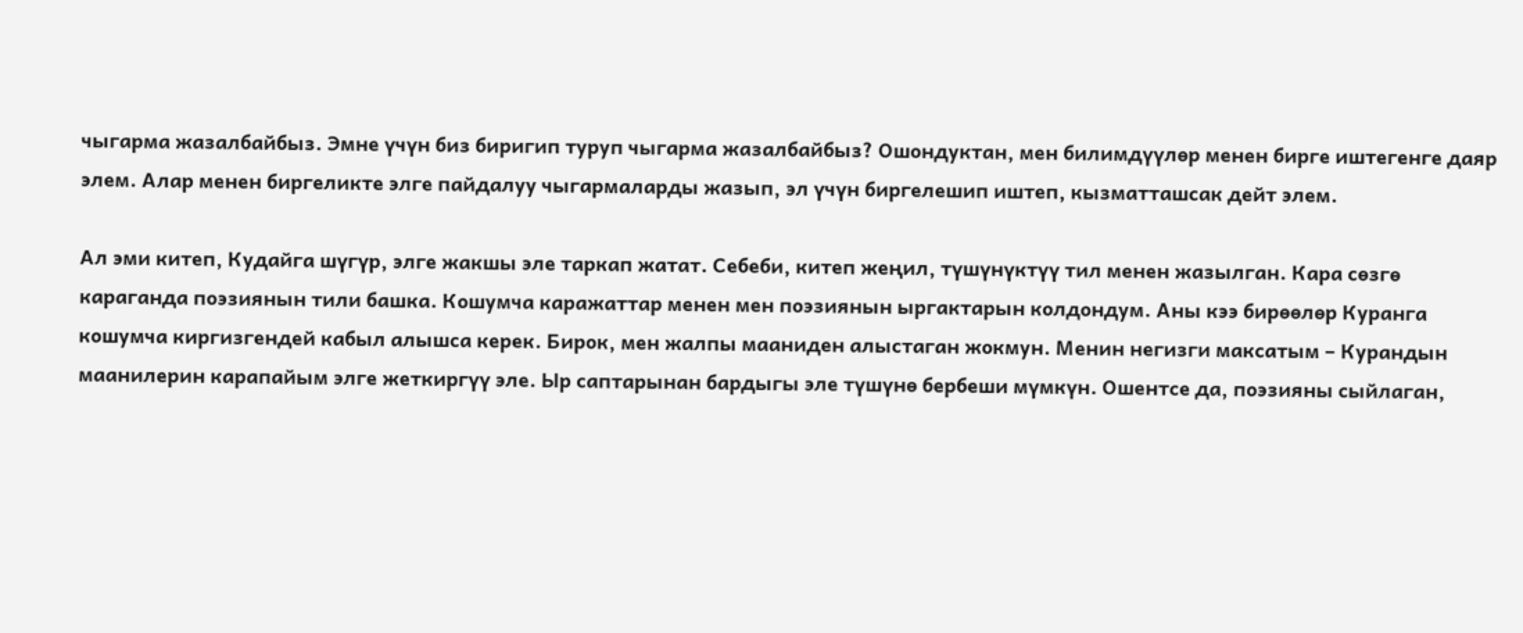чыгарма жазалбайбыз. Эмне үчүн биз биригип туруп чыгарма жазалбайбыз? Ошондуктан, мен билимдүүлөр менен бирге иштегенге даяр элем. Алар менен биргеликте элге пайдалуу чыгармаларды жазып, эл үчүн биргелешип иштеп, кызматташсак дейт элем.

Ал эми китеп, Кудайга шүгүр, элге жакшы эле таркап жатат. Себеби, китеп жеңил, түшүнүктүү тил менен жазылган. Кара сөзгө караганда поэзиянын тили башка. Кошумча каражаттар менен мен поэзиянын ыргактарын колдондум. Аны кээ бирөөлөр Куранга кошумча киргизгендей кабыл алышса керек. Бирок, мен жалпы мааниден алыстаган жокмун. Менин негизги максатым – Курандын маанилерин карапайым элге жеткиргүү эле. Ыр саптарынан бардыгы эле түшүнө бербеши мүмкүн. Ошентсе да, поэзияны сыйлаган,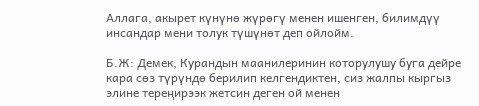Аллага, акырет күнүнө жүрөгү менен ишенген, билимдүү инсандар мени толук түшүнөт деп ойлойм.

Б.Ж: Демек, Курандын маанилеринин которулушу буга дейре кара сөз түрүндө берилип келгендиктен, сиз жалпы кыргыз элине тереңирээк жетсин деген ой менен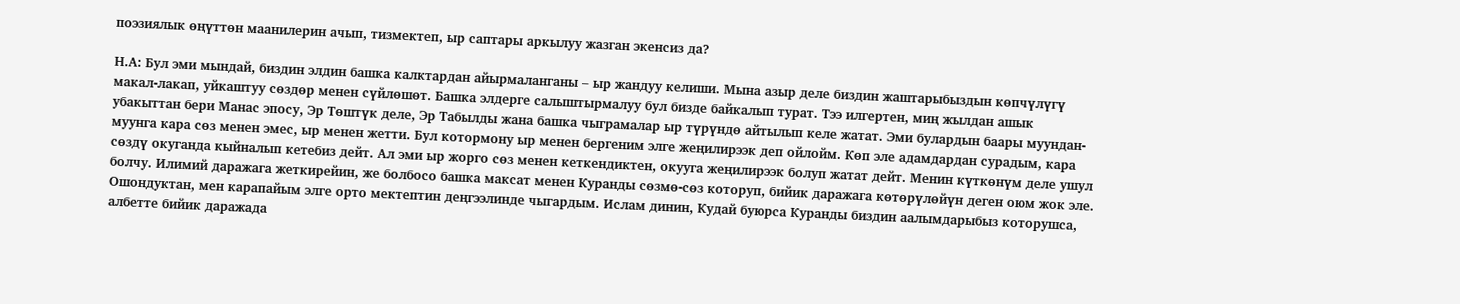поэзиялык өңүттөн маанилерин ачып, тизмектеп, ыр саптары аркылуу жазган экенсиз да?

Н.А: Бул эми мындай, биздин элдин башка калктардан айырмаланганы – ыр жандуу келиши. Мына азыр деле биздин жаштарыбыздын көпчүлүгү макал-лакап, уйкаштуу сөздөр менен сүйлөшөт. Башка элдерге салыштырмалуу бул бизде байкалып турат. Тээ илгертен, миң жылдан ашык убакыттан бери Манас эпосу, Эр Төштүк деле, Эр Табылды жана башка чыграмалар ыр түрүндө айтылып келе жатат. Эми булардын баары муундан-муунга кара сөз менен эмес, ыр менен жетти. Бул котормону ыр менен бергеним элге жеңилирээк деп ойлойм. Көп эле адамдардан сурадым, кара сөздү окуганда кыйналып кетебиз дейт. Ал эми ыр жорго сөз менен кеткендиктен, окууга жеңилирээк болуп жатат дейт. Менин күткөнүм деле ушул болчу. Илимий даражага жеткирейин, же болбосо башка максат менен Куранды сөзмө-сөз которуп, бийик даражага көтөрүлөйүн деген оюм жок эле. Ошондуктан, мен карапайым элге орто мектептин деңгээлинде чыгардым. Ислам динин, Кудай буюрса Куранды биздин аалымдарыбыз которушса, албетте бийик даражада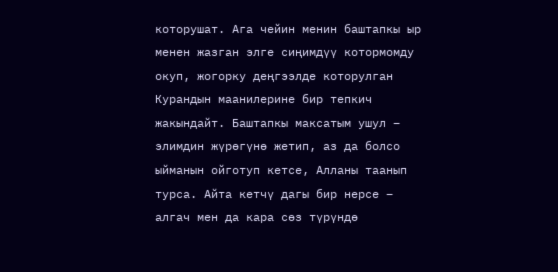которушат. Ага чейин менин баштапкы ыр менен жазган элге сиңимдүү котормомду окуп, жогорку деңгээлде которулган Курандын маанилерине бир тепкич жакындайт. Баштапкы максатым ушул – элимдин жүрөгүнө жетип, аз да болсо ыйманын ойготуп кетсе, Алланы таанып турса. Айта кетчү дагы бир нерсе – алгач мен да кара сөз түрүндө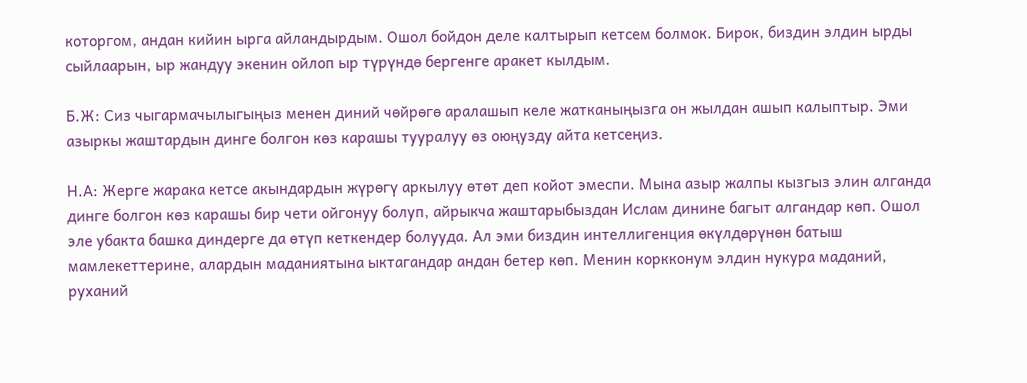которгом, андан кийин ырга айландырдым. Ошол бойдон деле калтырып кетсем болмок. Бирок, биздин элдин ырды сыйлаарын, ыр жандуу экенин ойлоп ыр түрүндө бергенге аракет кылдым.

Б.Ж: Сиз чыгармачылыгыңыз менен диний чөйрөгө аралашып келе жатканыңызга он жылдан ашып калыптыр. Эми азыркы жаштардын динге болгон көз карашы тууралуу өз оюңузду айта кетсеңиз.

Н.А: Жерге жарака кетсе акындардын жүрөгү аркылуу өтөт деп койот эмеспи. Мына азыр жалпы кызгыз элин алганда динге болгон көз карашы бир чети ойгонуу болуп, айрыкча жаштарыбыздан Ислам динине багыт алгандар көп. Ошол эле убакта башка диндерге да өтүп кеткендер болууда. Ал эми биздин интеллигенция өкүлдөрүнөн батыш мамлекеттерине, алардын маданиятына ыктагандар андан бетер көп. Менин коркконум элдин нукура маданий, руханий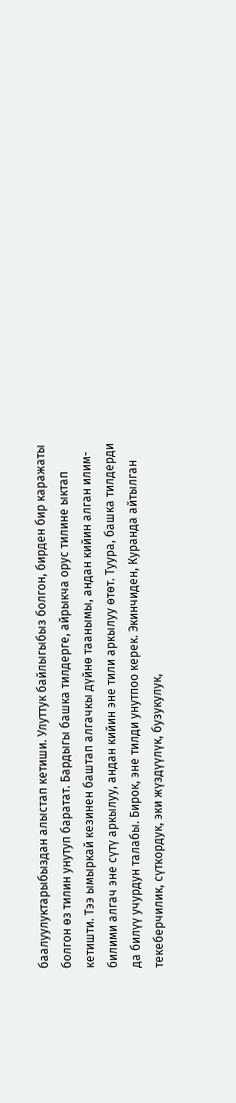баалуулуктарыбыздан алыстап кетиши. Улуттук байлыгыбыз болгон, бирден бир каражаты болгон өз тилин унутуп баратат. Бардыгы башка тилдерге, айрыкча орус тилине ыктап кетишти. Тээ ымыркай кезинен баштап алгачкы дүйнө таанымы, андан кийин алган илим-билими алгач эне сүтү аркылуу, андан кийин эне тили аркылуу өтөт. Туура, башка тилдерди да билүү учурдун талабы. Бирок, эне тилди унутпоо керек. Экинчиден, Куранда айтылган текеберчилик, сүткордук, эки жүздүүлүк, бузукулук,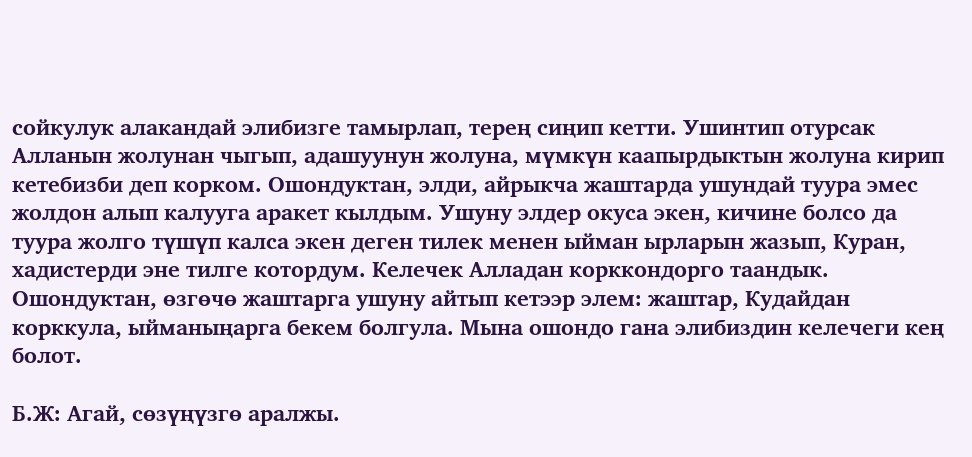сойкулук алакандай элибизге тамырлап, терең сиңип кетти. Ушинтип отурсак Алланын жолунан чыгып, адашуунун жолуна, мүмкүн каапырдыктын жолуна кирип кетебизби деп корком. Ошондуктан, элди, айрыкча жаштарда ушундай туура эмес жолдон алып калууга аракет кылдым. Ушуну элдер окуса экен, кичине болсо да туура жолго түшүп калса экен деген тилек менен ыйман ырларын жазып, Куран, хадистерди эне тилге котордум. Келечек Алладан корккондорго таандык. Ошондуктан, өзгөчө жаштарга ушуну айтып кетээр элем: жаштар, Кудайдан корккула, ыйманыңарга бекем болгула. Мына ошондо гана элибиздин келечеги кең болот.

Б.Ж: Агай, сөзүңүзгө аралжы.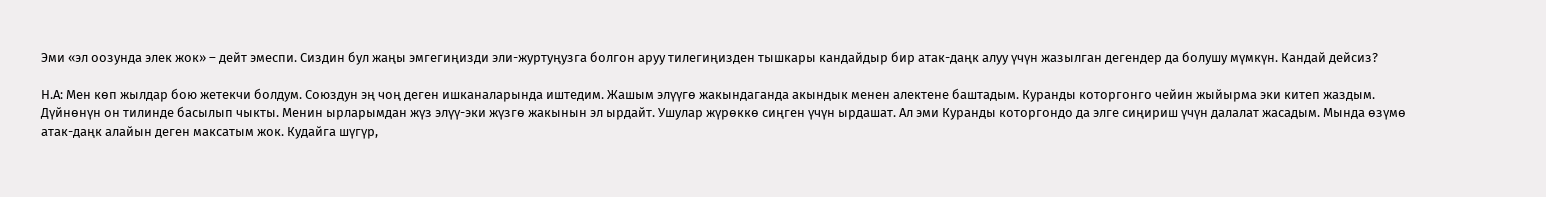Эми «эл оозунда элек жок» – дейт эмеспи. Сиздин бул жаңы эмгегиңизди эли-журтуңузга болгон аруу тилегиңизден тышкары кандайдыр бир атак-даңк алуу үчүн жазылган дегендер да болушу мүмкүн. Кандай дейсиз?

Н.А: Мен көп жылдар бою жетекчи болдум. Союздун эң чоң деген ишканаларында иштедим. Жашым элүүгө жакындаганда акындык менен алектене баштадым. Куранды которгонго чейин жыйырма эки китеп жаздым. Дүйнөнүн он тилинде басылып чыкты. Менин ырларымдан жүз элүү-эки жүзгө жакынын эл ырдайт. Ушулар жүрөккө сиңген үчүн ырдашат. Ал эми Куранды которгондо да элге сиңириш үчүн далалат жасадым. Мында өзүмө атак-даңк алайын деген максатым жок. Кудайга шүгүр,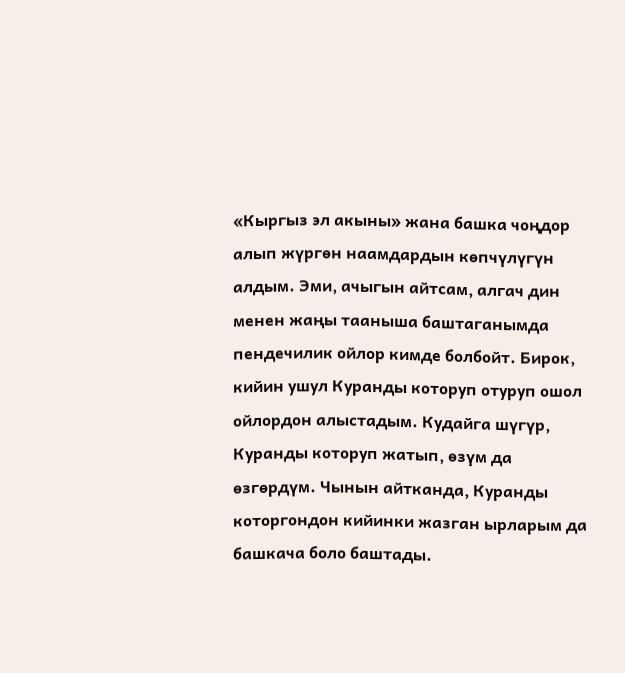«Кыргыз эл акыны» жана башка чоңдор алып жүргөн наамдардын көпчүлүгүн алдым. Эми, ачыгын айтсам, алгач дин менен жаңы тааныша баштаганымда пендечилик ойлор кимде болбойт. Бирок, кийин ушул Куранды которуп отуруп ошол ойлордон алыстадым. Кудайга шүгүр, Куранды которуп жатып, өзүм да өзгөрдүм. Чынын айтканда, Куранды которгондон кийинки жазган ырларым да башкача боло баштады.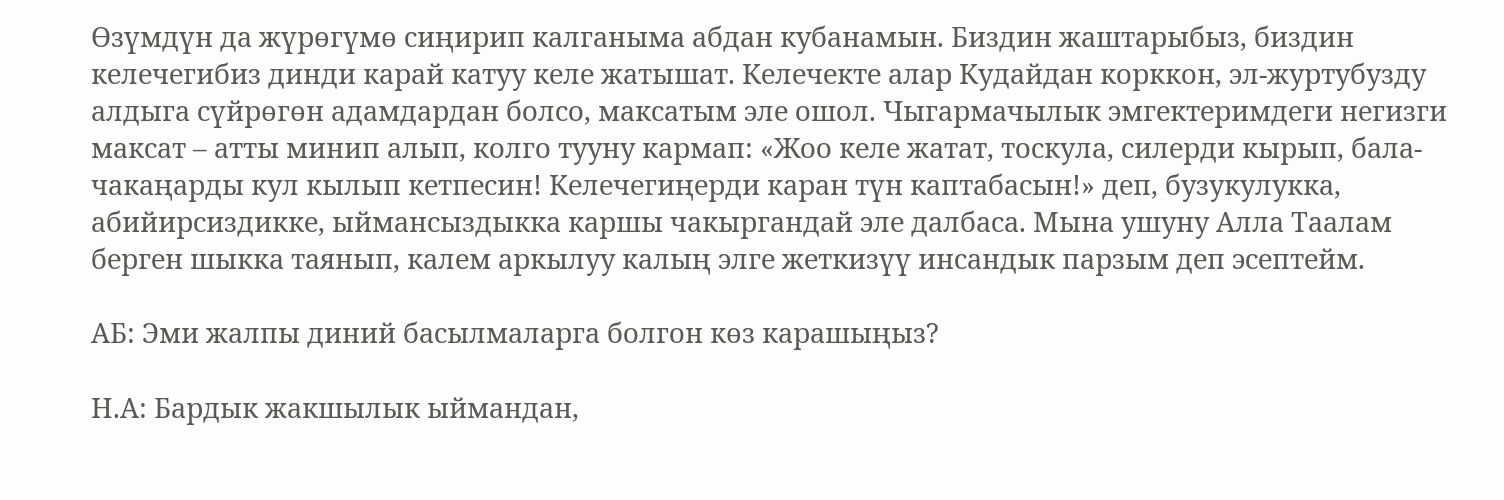Өзүмдүн да жүрөгүмө сиңирип калганыма абдан кубанамын. Биздин жаштарыбыз, биздин келечегибиз динди карай катуу келе жатышат. Келечекте алар Кудайдан корккон, эл-журтубузду алдыга сүйрөгөн адамдардан болсо, максатым эле ошол. Чыгармачылык эмгектеримдеги негизги максат – атты минип алып, колго тууну кармап: «Жоо келе жатат, тоскула, силерди кырып, бала-чакаңарды кул кылып кетпесин! Келечегиңерди каран түн каптабасын!» деп, бузукулукка, абийирсиздикке, ыймансыздыкка каршы чакыргандай эле далбаса. Мына ушуну Алла Таалам берген шыкка таянып, калем аркылуу калың элге жеткизүү инсандык парзым деп эсептейм.

АБ: Эми жалпы диний басылмаларга болгон көз карашыңыз?

Н.А: Бардык жакшылык ыймандан,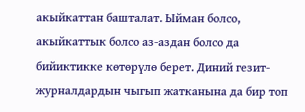акыйкаттан башталат. Ыйман болсо, акыйкаттык болсо аз-аздан болсо да бийиктикке көтөрүлө берет. Диний гезит-журналдардын чыгып жатканына да бир топ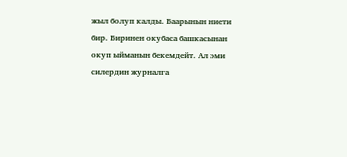жыл болуп калды. Баарынын ниети бир. Биринен окубаса башкасынан окуп ыйманын бекемдейт. Ал эми силердин журналга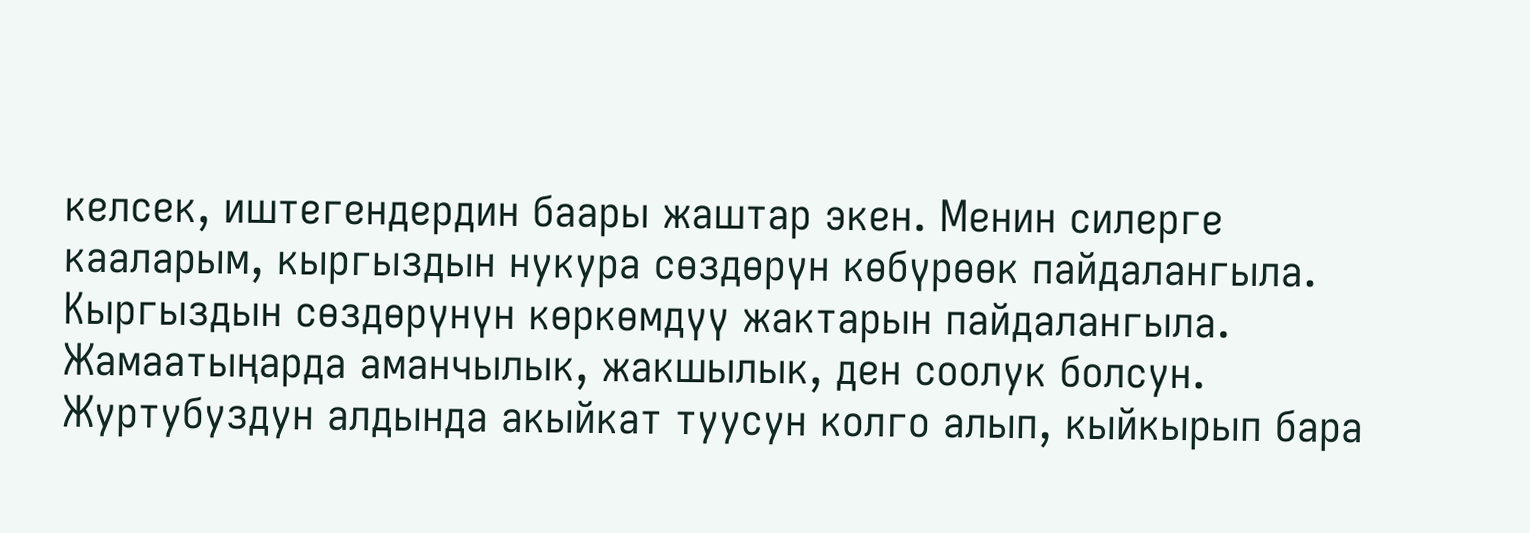келсек, иштегендердин баары жаштар экен. Менин силерге кааларым, кыргыздын нукура сөздөрүн көбүрөөк пайдалангыла. Кыргыздын сөздөрүнүн көркөмдүү жактарын пайдалангыла. Жамаатыңарда аманчылык, жакшылык, ден соолук болсун. Журтубуздун алдында акыйкат туусун колго алып, кыйкырып бара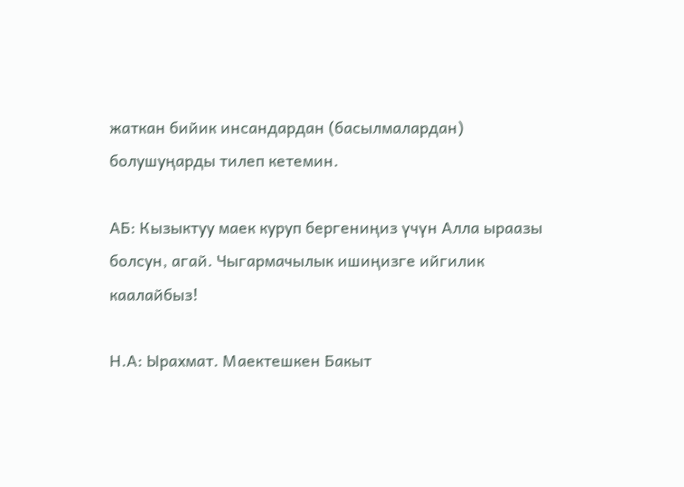жаткан бийик инсандардан (басылмалардан) болушуңарды тилеп кетемин.

АБ: Кызыктуу маек куруп бергениңиз үчүн Алла ыраазы болсун, агай. Чыгармачылык ишиңизге ийгилик каалайбыз!

Н.А: Ырахмат. Маектешкен Бакыт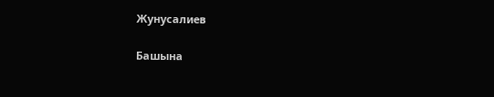Жунусалиев

Башына